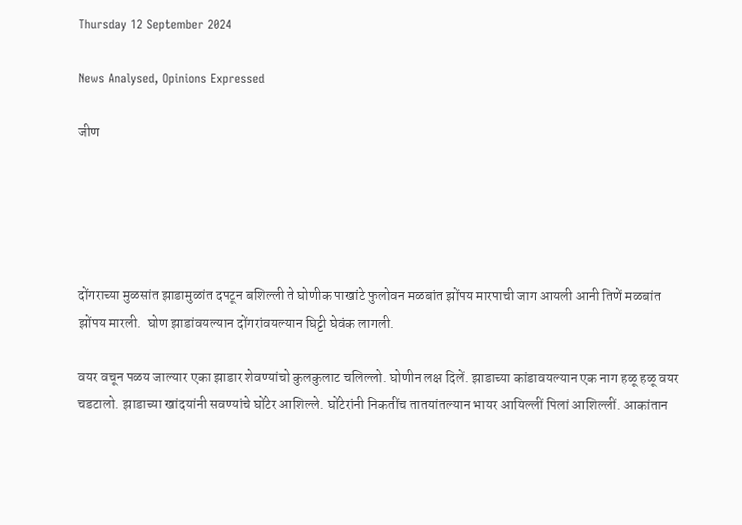Thursday 12 September 2024

News Analysed, Opinions Expressed

जीण





दोंगराच्या मुळसांत झाडामुळांत दपटून बशिल्ली ते घोणीक पाखांटे फुलोवन मळबांत झोंपय मारपाची जाग आयली आनी तिणें मळबांत झोंपय मारली.  घोण झाडांवयल्यान दोंगरांवयल्यान घिट्टी घेवंक लागली.

वयर वचून पळय जाल्यार एका झाडार शेवण्यांचो कुलकुलाट चलिल्लो. घोणीन लक्ष दिलें. झाडाच्या कांडावयल्यान एक नाग हळू हळू वयर चडटालो. झाडाच्या खांदयांनी सवण्यांचे घोंटेर आशिल्ले. घोंटेरांनी निकतींच तातयांतल्यान भायर आयिल्लीं पिलां आशिल्लीं. आकांतान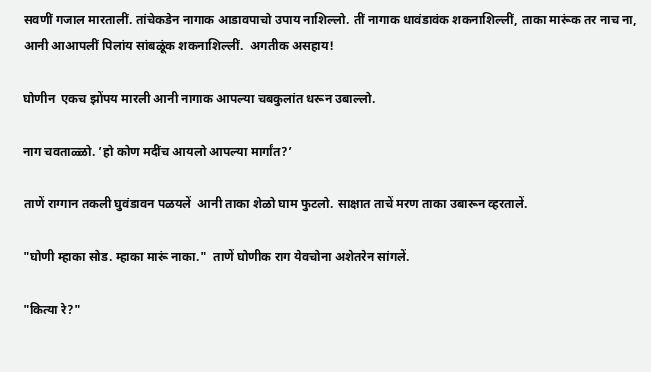सवणीं गजाल मारतालीं. तांचेकडेन नागाक आडावपाचो उपाय नाशिल्लो. तीं नागाक धावंडावंक शकनाशिल्लीं, ताका मारूंक तर नाच ना, आनी आआपलीं पिलांय सांबळूंक शकनाशिल्लीं.  अगतीक असहाय!

घोणीन  एकच झोंपय मारली आनी नागाक आपल्या चबकुलांत धरून उबाल्लो.

नाग चवताळ्ळो. ’हो कोण मदींच आयलो आपल्या मार्गांत?’

ताणें राग्गान तकली घुवंडावन पळयलें  आनी ताका शेळो घाम फुटलो. साक्षात ताचें मरण ताका उबारून व्हरतालें.

"घोणी म्हाका सोड. म्हाका मारूं नाका."  ताणें घोणीक राग येवचोना अशेतरेन सांगलें.

"कित्या रे?"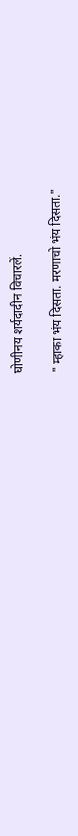घोणीनय शर्यदादीन विचारलें.

" म्हाका भंय दिसता. मरणाचो भंय दिसता."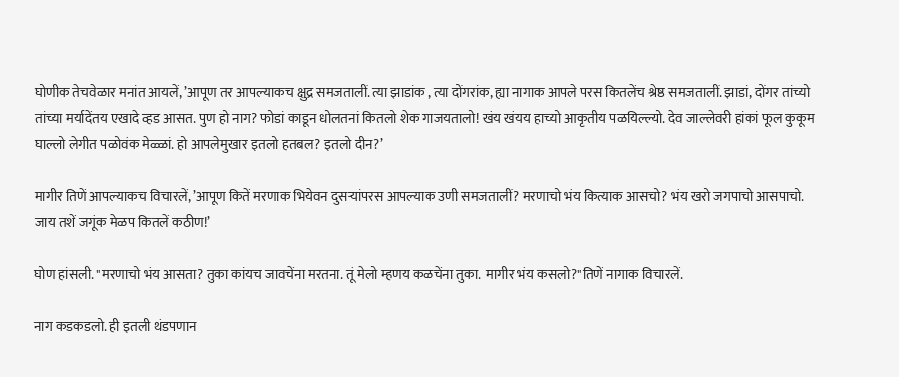घोणीक तेचवेळार मनांत आयलें, ’आपूण तर आपल्याकच क्षुद्र समजतालीं. त्या झाडांक , त्या दोंगरांक, ह्या नागाक आपले परस कितलेंच श्रेष्ठ समजतालीं. झाडां, दोंगर तांच्यो तांच्या मर्यादेंतय एखादे व्हड आसत. पुण हो नाग? फोडां काडून धोलतनां कितलो शेक गाजयतालो! खंय खंयय हाच्यो आकृतीय पळयिल्ल्यो. देव जाल्लेवरी हांकां फूल कुकूम घाल्लो लेगीत पळोवंक मेळ्ळां. हो आपलेमुखार इतलो हतबल? इतलो दीन?’

मागीर तिणें आपल्याकच विचारलें, ’आपूण कितें मरणाक भियेवन दुसऱ्यांपरस आपल्याक उणी समजतालीं? मरणाचो भंय कित्याक आसचो? भंय खरो जगपाचो आसपाचो. जाय तशें जगूंक मेळप कितलें कठीण!’

घोण हांसली. "मरणाचो भंय आसता? तुका कांयच जावचेंना मरतना. तूं मेलो म्हणय कळचेंना तुका.  मागीर भंय कसलो?"तिणें नागाक विचारलें.

नाग कडकडलो. ही इतली थंडपणान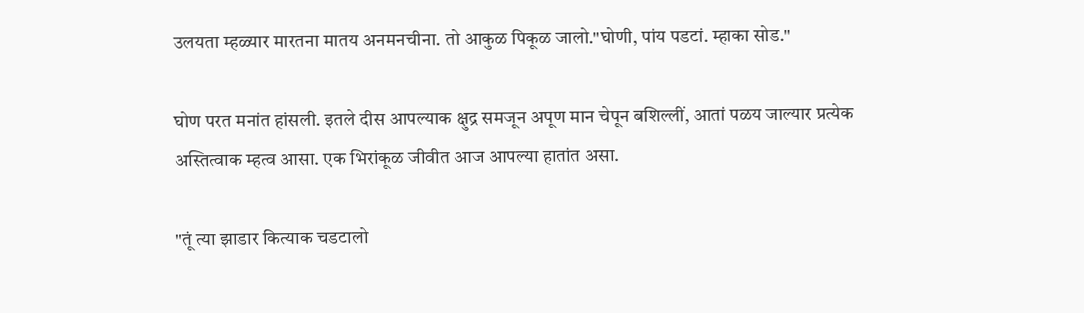उलयता म्हळ्यार मारतना मातय अनमनचीना. तो आकुळ पिकूळ जालो."घोणी, पांय पडटां. म्हाका सोड."

घोण परत मनांत हांसली. इतले दीस आपल्याक क्षुद्र समजून अपूण मान चेपून बशिल्लीं, आतां पळय जाल्यार प्रत्येक अस्तित्वाक म्हत्व आसा. एक भिरांकूळ जीवीत आज आपल्या हातांत असा.

"तूं त्या झाडार कित्याक चडटालो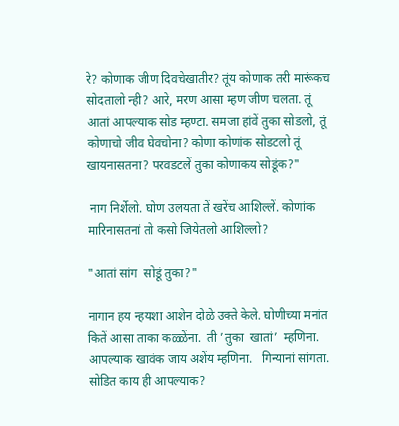रे? कोणाक जीण दिवचेखातीर? तूंय कोणाक तरी मारूंकच सोदतालो न्ही? आरे, मरण आसा म्हण जीण चलता. तूं आतां आपल्याक सोड म्हण्टा. समजा हांवें तुका सोडलो, तूं कोणाचो जीव घेवचोना? कोणा कोणांक सोडटलो तूं खायनासतना? परवडटलें तुका कोणाकय सोडूंक?"

 नाग निर्शेलो. घोण उलयता तें खरेंच आशिल्लें. कोणांक मारिनासतनां तो कसो जियेतलो आशिल्लो?

"आतां सांग  सोडूं तुका?"

नागान हय न्हयशा आशेन दोळे उक्‍ते केले. घोणीच्या मनांत कितें आसा ताका कळ्ळेंना.  ती ’तुका  खातां’  म्हणिना. आपल्याक खावंक जाय अशेंय म्हणिना.   गिन्यानां सांगता. सोडित काय ही आपल्याक?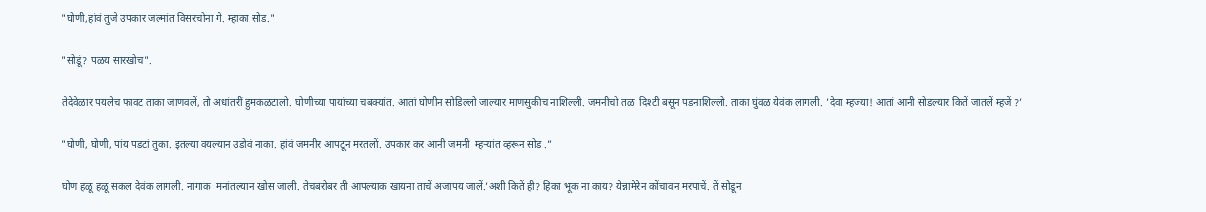"घोणी,हांवं तुजे उपकार जल्मांत विसरचोना गे. म्हाका सोड."

"सोडूं? पळय सारखोच".

तेदेवेळार पयलेच फावट ताका जाणवलें, तो अधांतरीं हुमकळटालो. घोणीच्या पायांच्या चबक्यांत. आतां घोणीन सोडिल्लो जाल्यार माणसुकीच नाशिल्ली. जमनीचो तळ  दिश्टी बसून पडनाशिल्लो. ताका घुंवळ येवंक लागली. ’देवा म्हज्या! आतां आनी सोडल्यार कितें जातलें म्हजें ?’

"घोणी, घोणी, पांय पडटां तुका. इतल्या वयल्यान उडोवं नाका. हांवं जमनीर आपटून मरतलों. उपकार कर आनी जमनी  म्हऱ्यांत व्हरून सोड .”

घोण हळू हळू सकल देवंक लागली. नागाक  मनांतल्यान खोस जाली. तेचबरोबर ती आपल्याक खायना ताचें अजापय जालें.’अशी कितें ही? हिका भूक ना काय? येन्नामेरेन कोंचावन मरपाचें. तें सोडून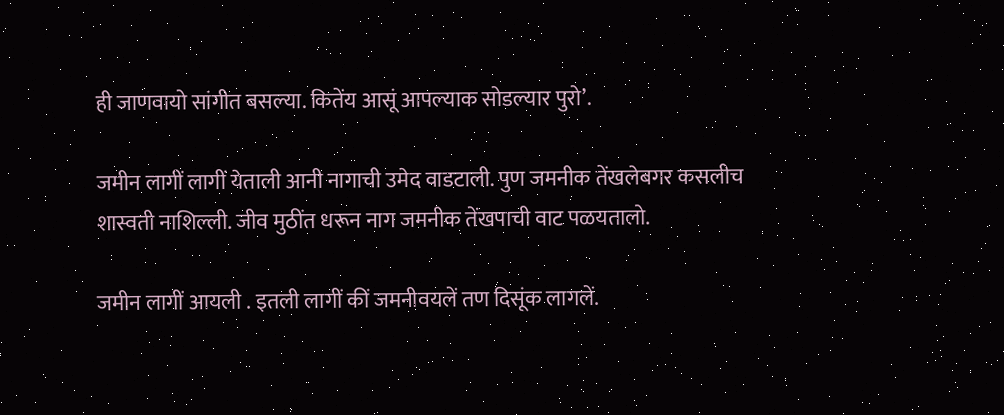ही जाणवायो सांगीत बसल्या. कितेंय आसूं आपल्याक सोडल्यार पुरो’.

जमीन लागीं लागीं येताली आनी नागाची उमेद वाडटाली. पुण जमनीक तेंखलेबगर कसलीच शास्वती नाशिल्ली. जीव मुठींत धरून नाग जमनीक तेंखपाची वाट पळयतालो.

जमीन लागीं आयली . इतली लागीं कीं जमनीवयलें तण दिसूंक लागलें.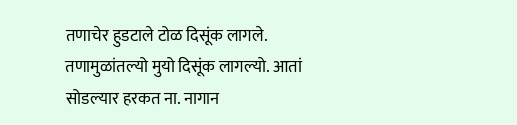तणाचेर हुडटाले टोळ दिसूंक लागले. तणामुळांतल्यो मुयो दिसूंक लागल्यो. आतां सोडल्यार हरकत ना. नागान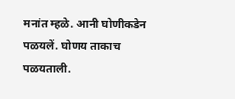मनांत म्हळे. आनी घोणीकडेन पळयलें. घोणय ताकाच पळयताली.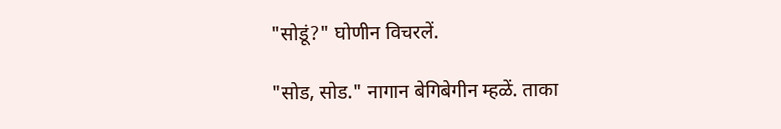"सोडूं?" घोणीन विचरलें.

"सोड, सोड." नागान बेगिबेगीन म्हळें. ताका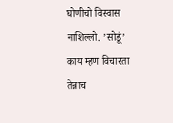घोणीचो विस्वास नाशिल्लो. ’सोडूं’ काय म्हण विचारता तेन्नाच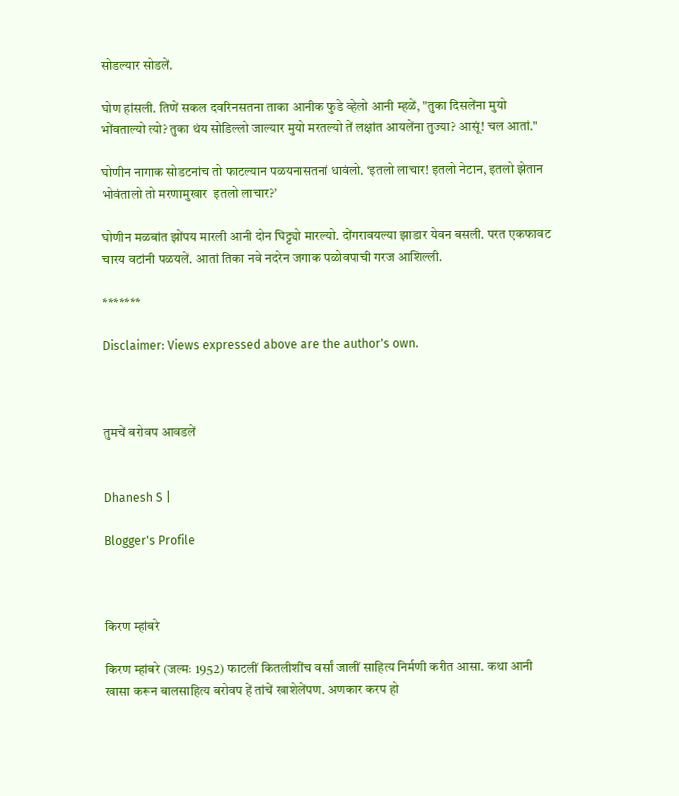सोडल्यार सोडलें.

घोण हांसली. तिणें सकल दवरिनसतना ताका आनीक फुडे व्हेलो आनी म्हळें, "तुका दिसलेंना मुयो भोंवताल्यो त्यो? तुका थंय सोडिल्लो जाल्यार मुयो मरतल्यो तें लक्षांत आयलेंना तुज्या? आसूं! चल आतां."

घोणीन नागाक सोडटनांच तो फाटल्यान पळयनासतनां धावंलो. ‘इतलो लाचार! इतलो नेटान, इतलो झेतान भोवंतालो तो मरणामुखार  इतलो लाचार?’

घोणीन मळबांत झोंपय मारली आनी दोन घिट्ट्यो मारल्यो. दोंगरावयल्या झाडार येवन बसली. परत एकफावट चारय वटांनी पळयलें. आतां तिका नवे नदरेन जगाक पळोवपाची गरज आशिल्ली.

*******

Disclaimer: Views expressed above are the author's own.



तुमचें बरोवप आवडलें


Dhanesh S |

Blogger's Profile



किरण म्हांबरे

किरण म्हांबरे (जल्मः 1952) फाटलीं कितलीशींच वर्सां जालीं साहित्य निर्मणी करीत आसा. कथा आनी खासा करून बालसाहित्य बरोवप हें तांचें खाशेलेंपण. अणकार करप हो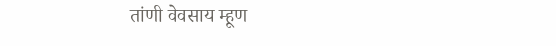तांणी वेवसाय म्हूण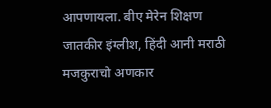आपणायला. बीए मेरेन शिक्षण जातकीर इंग्लीश, हिंदी आनी मराठी मजकुराचो अणकार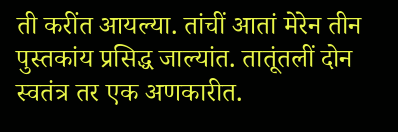ती करींत आयल्या. तांचीं आतां मेरेन तीन पुस्तकांय प्रसिद्ध जाल्यांत. तातूंतलीं दोन स्वतंत्र तर एक अणकारीत.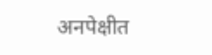अनपेक्षीत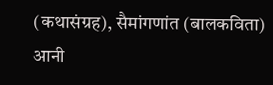(कथासंग्रह), सैमांगणांत (बालकविता) आनी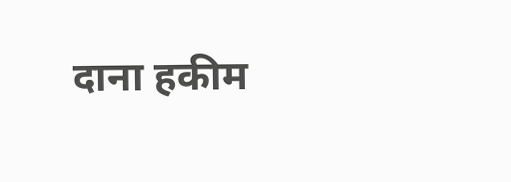दाना हकीम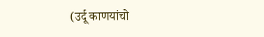(उर्दू काणयांचो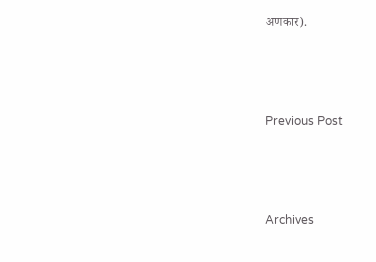अणकार).



Previous Post



Archives